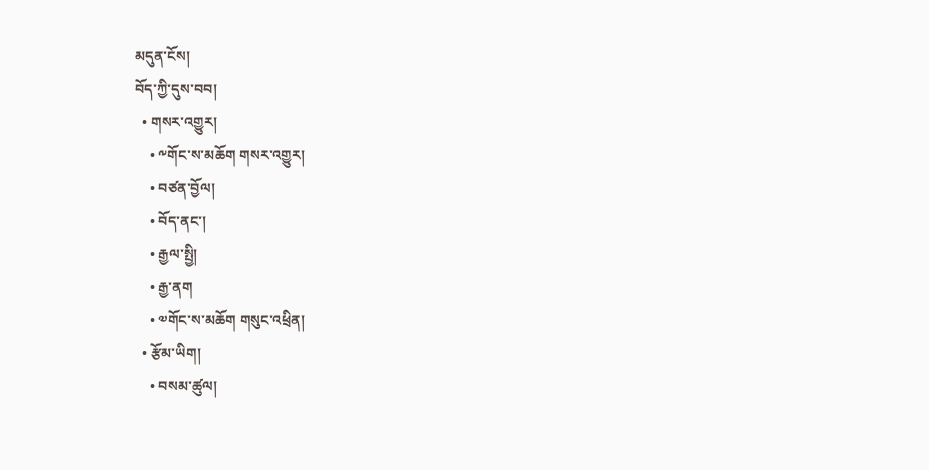མདུན་ངོས།
བོད་ཀྱི་དུས་བབ།
  • གསར་འགྱུར།
    • ༸གོང་ས་མཆོག གསར་འགྱུར།
    • བཙན་བྱོལ།
    • བོད་ནང་།
    • རྒྱལ་སྤྱི།
    • རྒྱ་ནག
    • ༧གོང་ས་མཆོག གསུང་འཕྲིན།
  • རྩོམ་ཡིག།
    • བསམ་ཚུལ།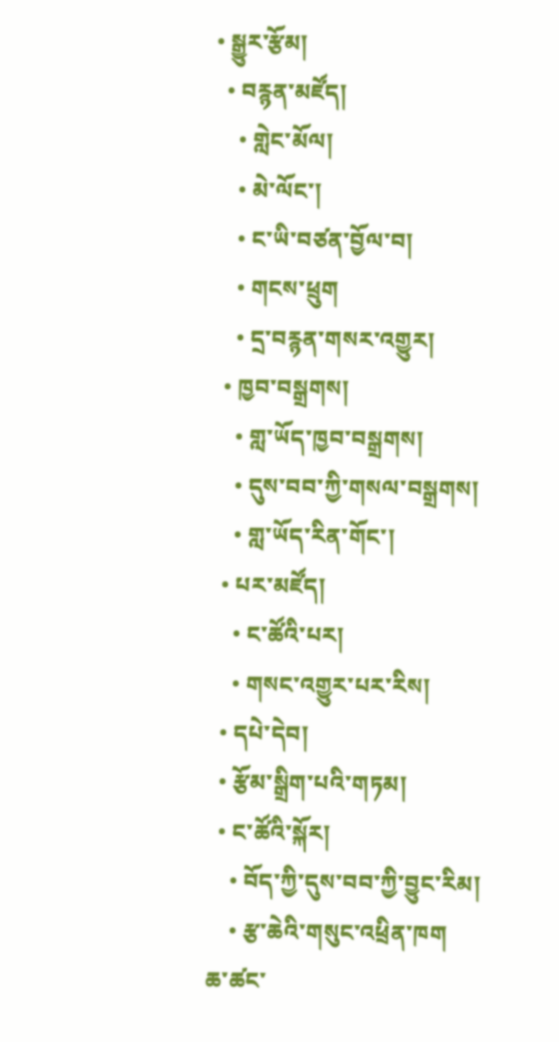• སྒྱུར་རྩོམ།
  • བརྙན་མཛོད།
    • གླེང་མོལ།
    • མེ་ལོང་།
    • ང་ཡི་བཙན་བྱོལ་བ།
    • གངས་ཕྲུག
    • དྲ་བརྙན་གསར་འགྱུར།
  • ཁྱབ་བསྒྲགས།
    • གླ་ཡོད་ཁྱབ་བསྒྲགས།
    • དུས་བབ་ཀྱི་གསལ་བསྒྲགས།
    • གླ་ཡོད་རིན་གོང་།
  • པར་མཛོད།
    • ང་ཚོའི་པར།
    • གསང་འགྱུར་པར་རིས།
  • དཔེ་དེབ།
  • རྩོམ་སྒྲིག་པའི་གཏམ།
  • ང་ཚོའི་སྐོར།
    • བོད་ཀྱི་དུས་བབ་ཀྱི་བྱུང་རིམ།
    • རྩ་ཆེའི་གསུང་འཕྲིན་ཁག
ཆ་ཚང་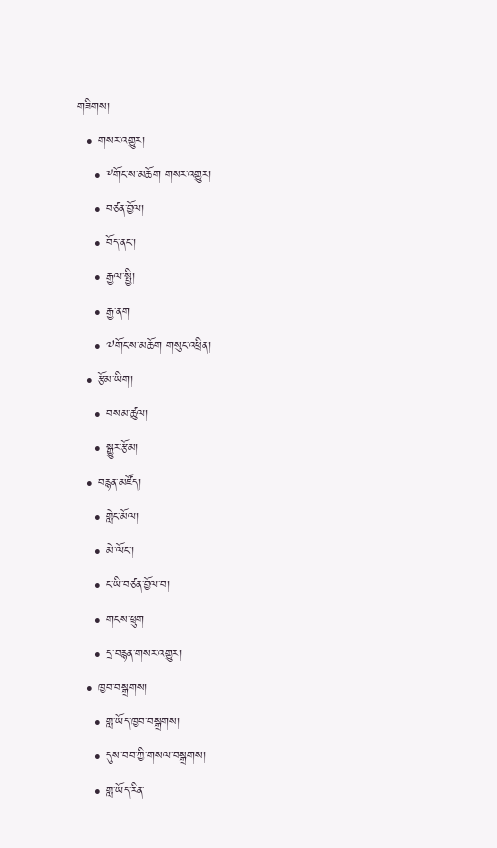གཟིགས།
  • གསར་འགྱུར།
    • ༸གོང་ས་མཆོག གསར་འགྱུར།
    • བཙན་བྱོལ།
    • བོད་ནང་།
    • རྒྱལ་སྤྱི།
    • རྒྱ་ནག
    • ༧གོང་ས་མཆོག གསུང་འཕྲིན།
  • རྩོམ་ཡིག།
    • བསམ་ཚུལ།
    • སྒྱུར་རྩོམ།
  • བརྙན་མཛོད།
    • གླེང་མོལ།
    • མེ་ལོང་།
    • ང་ཡི་བཙན་བྱོལ་བ།
    • གངས་ཕྲུག
    • དྲ་བརྙན་གསར་འགྱུར།
  • ཁྱབ་བསྒྲགས།
    • གླ་ཡོད་ཁྱབ་བསྒྲགས།
    • དུས་བབ་ཀྱི་གསལ་བསྒྲགས།
    • གླ་ཡོད་རིན་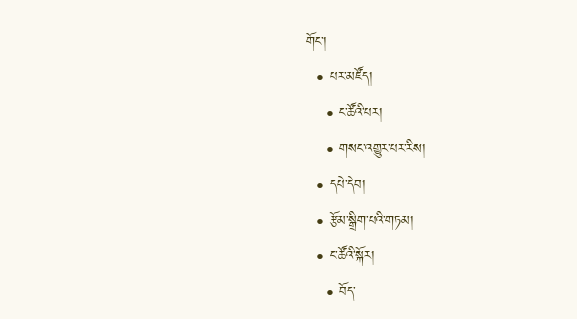གོང་།
  • པར་མཛོད།
    • ང་ཚོའི་པར།
    • གསང་འགྱུར་པར་རིས།
  • དཔེ་དེབ།
  • རྩོམ་སྒྲིག་པའི་གཏམ།
  • ང་ཚོའི་སྐོར།
    • བོད་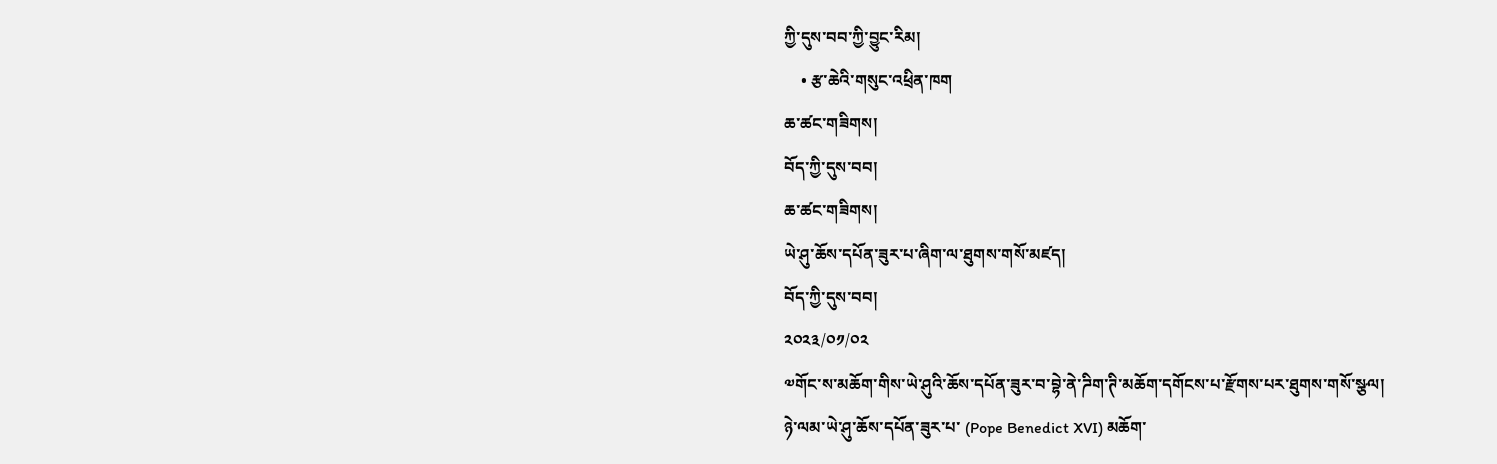ཀྱི་དུས་བབ་ཀྱི་བྱུང་རིམ།
    • རྩ་ཆེའི་གསུང་འཕྲིན་ཁག
ཆ་ཚང་གཟིགས།
བོད་ཀྱི་དུས་བབ།
ཆ་ཚང་གཟིགས།
ཡེ་ཤུ་ཆོས་དཔོན་ཟུར་པ་ཞིག་ལ་ཐུགས་གསོ་མཛད།
བོད་ཀྱི་དུས་བབ།
༢༠༢༣/༠༡/༠༢
༧གོང་ས་མཆོག་གིས་ཡེ་ཤུའི་ཆོས་དཔོན་ཟུར་བ་བྷེ་ནེ་ཌིག་ཊི་མཆོག་དགོངས་པ་རྫོགས་པར་ཐུགས་གསོ་སྩལ།
ཉེ་ལམ་ཡེ་ཤུ་ཆོས་དཔོན་ཟུར་པ་ (Pope Benedict XVI) མཆོག་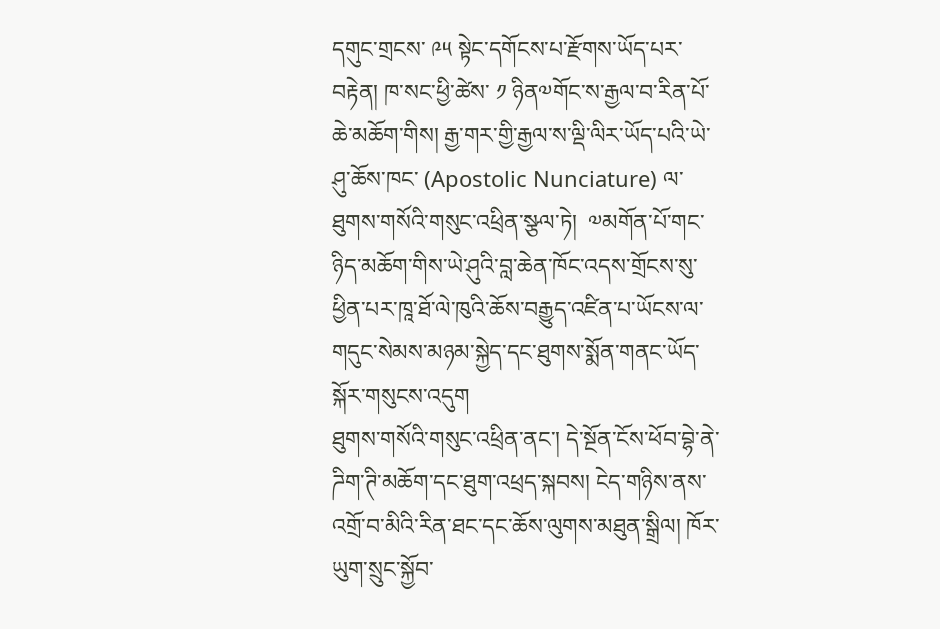དགུང་གྲངས་ ༩༥ སྟེང་དགོངས་པ་རྫོགས་ཡོད་པར་བརྟེན། ཁ་སང་ཕྱི་ཚེས་ ༡ ཉིན༧གོང་ས་རྒྱལ་བ་རིན་པོ་ཆེ་མཆོག་གིས། རྒྱ་གར་གྱི་རྒྱལ་ས་ལྡི་ལིར་ཡོད་པའི་ཡེ་ཤུ་ཆོས་ཁང་ (Apostolic Nunciature) ལ་ཐུགས་གསོའི་གསུང་འཕྲིན་སྩལ་ཏེ།  ༧མགོན་པོ་གང་ཉིད་མཆོག་གིས་ཡེ་ཤུའི་བླ་ཆེན་ཁོང་འདས་གྲོངས་སུ་ཕྱིན་པར་ཁཱ་ཐོ་ལེ་ཁུའི་ཆོས་བརྒྱུད་འཛིན་པ་ཡོངས་ལ་གདུང་སེམས་མཉམ་སྐྱེད་དང་ཐུགས་སྨོན་གནང་ཡོད་སྐོར་གསུངས་འདུག
ཐུགས་གསོའི་གསུང་འཕྲིན་ནང་། དེ་སྔོན་ངོས་ཕོབ་བྷེ་ནེ་ཌིག་ཊི་མཆོག་དང་ཐུག་འཕྲད་སྐབས། ངེད་གཉིས་ནས་འགྲོ་བ་མིའི་རིན་ཐང་དང་ཆོས་ལུགས་མཐུན་སྒྲིལ། ཁོར་ཡུག་སྲུང་སྐྱོབ་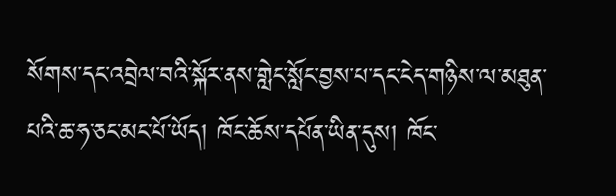སོགས་དང་འབྲེལ་བའི་སྐོར་ནས་གླེང་སློང་བྱས་པ་དང་ངེད་གཉིས་ལ་མཐུན་པའི་ཆ་ཧ་ཅང་མང་པོ་ཡོད། ཁོང་ཆོས་དཔོན་ཡིན་དུས། ཁོང་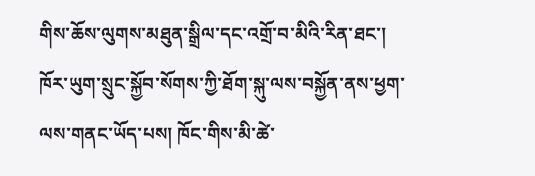གིས་ཆོས་ལུགས་མཐུན་སྒྲིལ་དང་འགྲོ་བ་མིའི་རིན་ཐང་། ཁོར་ཡུག་སྲུང་སྐྱོབ་སོགས་ཀྱི་ཐོག་སྐུ་ལས་བསྐྱོན་ནས་ཕྱག་ལས་གནང་ཡོད་པས། ཁོང་གིས་མི་ཚེ་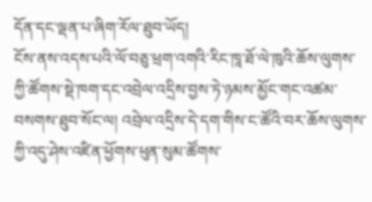དོན་དང་ལྡན་པ་ཞིག་རོལ་ཐུབ་ཡོད།
ངོས་ནས་འདས་པའི་ལོ་བཅུ་ཕྲག་འགའི་རིང་ཁཱ་ཐོ་ལེ་ཁུའི་ཆོས་ལུགས་ཀྱི་ཚོགས་སྡེ་ཁག་དང་འབྲེལ་འདྲིས་བྱས་ཏེ་ཉམས་མྱོང་གང་འཚམ་བསགས་ཐུབ་སོང་ལ། འབྲེལ་འདྲིས་དེ་དག་གིས་ང་ཚོའི་བར་ཆོས་ལུགས་ཀྱི་འདུ་ཤེས་འཛིན་ཕྱོགས་ཕུན་སུམ་ཚོགས་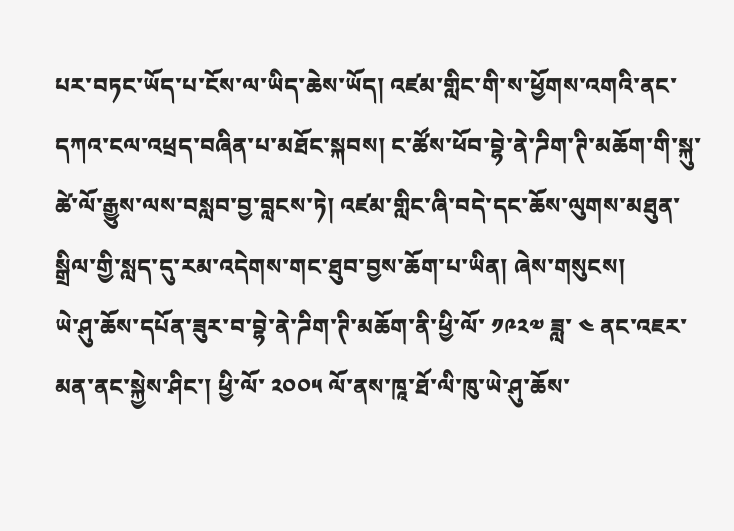པར་བཏང་ཡོད་པ་ངོས་ལ་ཡིད་ཆེས་ཡོད། འཛམ་གླིང་གི་ས་ཕྱོགས་འགའི་ནང་དཀའ་ངལ་འཕྲད་བཞིན་པ་མཐོང་སྐབས། ང་ཚོས་ཕོབ་བྷེ་ནེ་ཌིག་ཊི་མཆོག་གི་སྐུ་ཚེ་ལོ་རྒྱུས་ལས་བསླབ་བྱ་བླངས་ཏེ། འཛམ་གླིང་ཞི་བདེ་དང་ཆོས་ལུགས་མཐུན་སྒྲིལ་གྱི་སླད་དུ་རམ་འདེགས་གང་ཐུབ་བྱས་ཆོག་པ་ཡིན། ཞེས་གསུངས།
ཡེ་ཤུ་ཆོས་དཔོན་ཟུར་བ་བྷེ་ནེ་ཌིག་ཊི་མཆོག་ནི་ཕྱི་ལོ་ ༡༩༢༧ ཟླ་ ༤ ནང་འཇར་མན་ནང་སྐྱེས་ཤིང་། ཕྱི་ལོ་ ༢༠༠༥ ལོ་ནས་ཁཱ་ཐོ་ལི་ཁུ་ཡེ་ཤུ་ཆོས་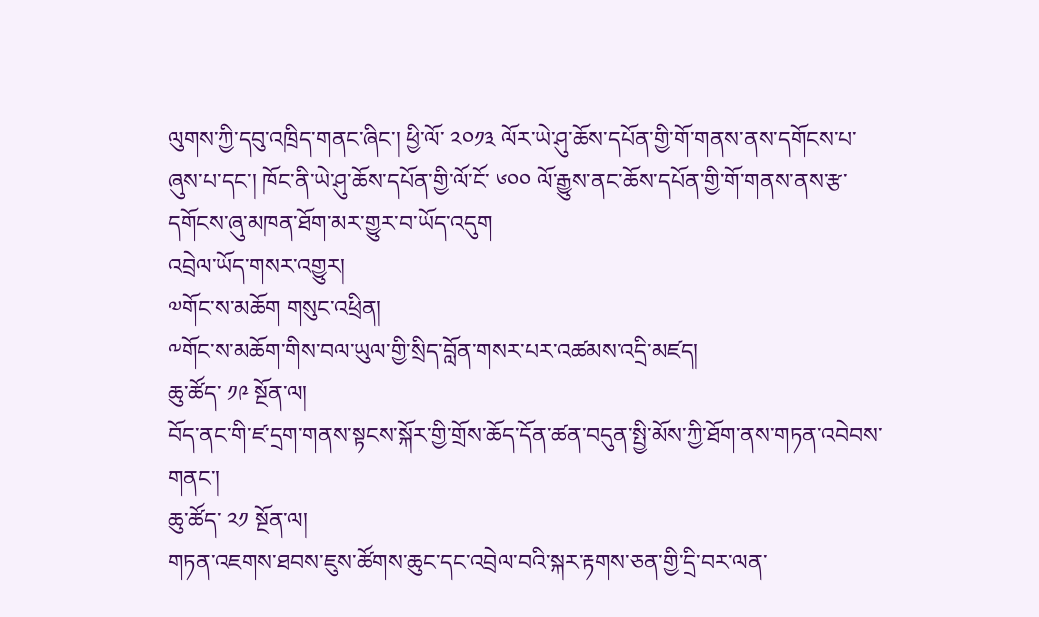ལུགས་ཀྱི་དབུ་འཁྲིད་གནང་ཞིང་། ཕྱི་ལོ་ ༢༠༡༣ ལོར་ཡེ་ཤུ་ཆོས་དཔོན་གྱི་གོ་གནས་ནས་དགོངས་པ་ཞུས་པ་དང་། ཁོང་ནི་ཡེ་ཤུ་ཆོས་དཔོན་གྱི་ལོ་ངོ་ ༦༠༠ ལོ་རྒྱུས་ནང་ཆོས་དཔོན་གྱི་གོ་གནས་ནས་རྩ་དགོངས་ཞུ་མཁན་ཐོག་མར་གྱུར་བ་ཡོད་འདུག
འབྲེལ་ཡོད་གསར་འགྱུར།
༧གོང་ས་མཆོག གསུང་འཕྲིན།
༸གོང་ས་མཆོག་གིས་བལ་ཡུལ་གྱི་སྲིད་བློན་གསར་པར་འཚམས་འདྲི་མཛད།
ཆུ་ཚོད་ ༡༩ སྔོན་ལ།
བོད་ནང་གི་ཛ་དྲག་གནས་སྟངས་སྐོར་གྱི་གྲོས་ཆོད་དོན་ཚན་བདུན་སྤྱི་མོས་ཀྱི་ཐོག་ནས་གཏན་འབེབས་གནང་།
ཆུ་ཚོད་ ༢༡ སྔོན་ལ།
གཏན་འཇགས་ཐབས་ཇུས་ཚོགས་ཆུང་དང་འབྲེལ་བའི་སྐར་རྟགས་ཅན་གྱི་དྲི་བར་ལན་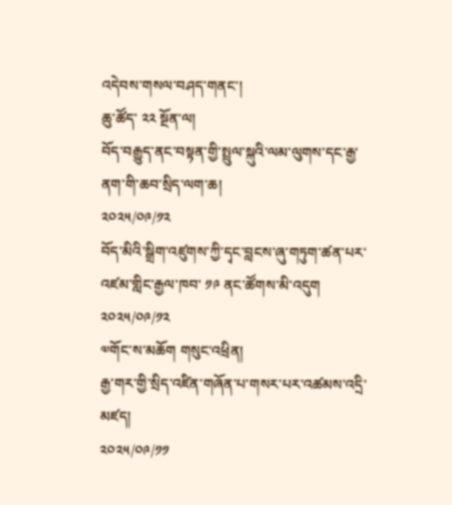འདེབས་གསལ་བཤད་གནང་།
ཆུ་ཚོད་ ༢༢ སྔོན་ལ།
བོད་བརྒྱུད་ནང་བསྟན་གྱི་སྤྲུལ་སྐུའི་ལམ་ལུགས་དང་རྒྱ་ནག་གི་ཆབ་སྲིད་ལག་ཆ།
༢༠༢༥/༠༩/༡༢
བོད་མིའི་སྒྲིག་འཛུགས་ཀྱི་དྭང་བླངས་ཞུ་གཏུག་ཚན་པར་འཛམ་གླིང་རྒྱལ་ཁབ་ ༡༩ ནང་ཚོགས་མི་འདུག
༢༠༢༥/༠༩/༡༢
༧གོང་ས་མཆོག གསུང་འཕྲིན།
རྒྱ་གར་གྱི་སྲིད་འཛིན་གཞོན་པ་གསར་པར་འཚམས་འདྲི་མཛད།
༢༠༢༥/༠༩/༡༡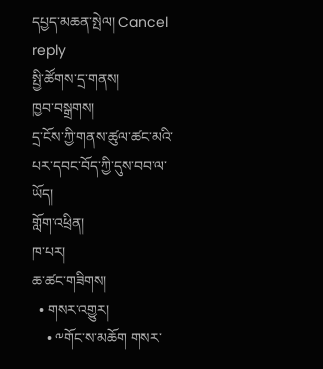དཔྱད་མཆན་སྤེལ། Cancel reply
སྤྱི་ཚོགས་དྲ་གནས།
ཁྱབ་བསྒྲགས།
དྲ་ངོས་ཀྱི་གནས་ཚུལ་ཚང་མའི་པར་དབང་བོད་ཀྱི་དུས་བབ་ལ་ཡོད།
གློག་འཕྲིན།
ཁ་པར།
ཆ་ཚང་གཟིགས།
  • གསར་འགྱུར།
    • ༸གོང་ས་མཆོག གསར་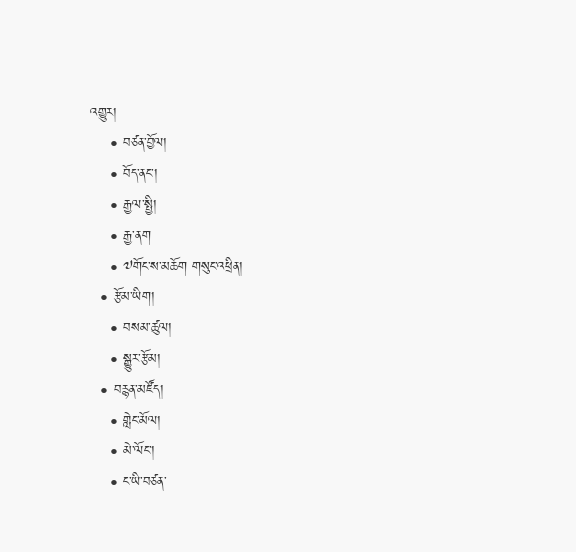འགྱུར།
    • བཙན་བྱོལ།
    • བོད་ནང་།
    • རྒྱལ་སྤྱི།
    • རྒྱ་ནག
    • ༧གོང་ས་མཆོག གསུང་འཕྲིན།
  • རྩོམ་ཡིག།
    • བསམ་ཚུལ།
    • སྒྱུར་རྩོམ།
  • བརྙན་མཛོད།
    • གླེང་མོལ།
    • མེ་ལོང་།
    • ང་ཡི་བཙན་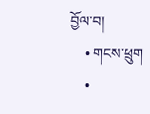བྱོལ་བ།
    • གངས་ཕྲུག
    •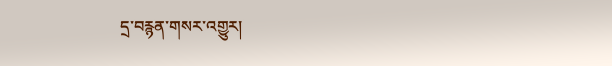དྲ་བརྙན་གསར་འགྱུར།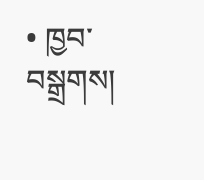• ཁྱབ་བསྒྲགས།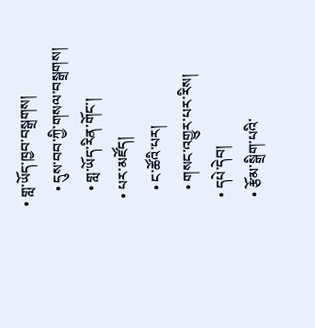• གླ་ཡོད་ཁྱབ་བསྒྲགས།
    • དུས་བབ་ཀྱི་གསལ་བསྒྲགས།
    • གླ་ཡོད་རིན་གོང་།
  • པར་མཛོད།
    • ང་ཚོའི་པར།
    • གསང་འགྱུར་པར་རིས།
  • དཔེ་དེབ།
  • རྩོམ་སྒྲིག་པའི་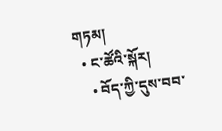གཏམ།
  • ང་ཚོའི་སྐོར།
    • བོད་ཀྱི་དུས་བབ་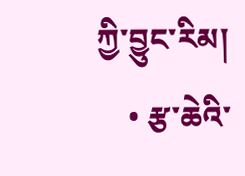ཀྱི་བྱུང་རིམ།
    • རྩ་ཆེའི་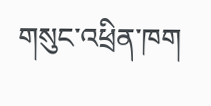གསུང་འཕྲིན་ཁག